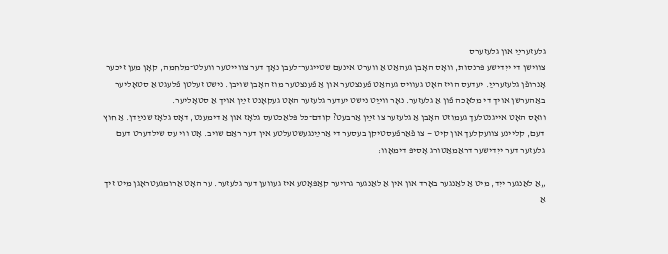גלעזערײַ און גלעזערס
צווישן די ייִדישע פּרנסות, וואָס האָבן געהאַט אַ ווערט אינעם שטייגער־לעבן נאָך דער צווייטער וועלט־מלחמה, קאָן מען זיכער אָנרופֿן גלעזערײַ. יעדעס הויז האָט געוויס געהאַט פֿענצטער און אַ פֿענצטער מוז האָבן שויבן. נישט זעלטן פֿלעגט אַ סטאָליער באַהערשן אויך די מלאָכה פֿון אַ גלעזער. נאָר ווײַט נישט יעדער גלעזער האָט געקאָנט זײַן אויך אַ סטאָליער.
וואָס האָט אייגנטלעך געמוזט האָבן אַ גלעזער צו זײַן אַרבעט? קודם־כּל פּלאַכטעס גלאָז און אַ דימענט, דאָס גלאָז שנײַדן. אַ חוץ דעם, קליינע צוועקלעך און קיט — צו פֿאַרפֿעסטיקן בעסער די אַרײַנגעשטעלטע אין דער ראַם שויב. אָט ווי עס שילדערט דעם גלעזער דער ייִדישער דראַמאַטורג אָסיפּ דימאָוו:

„אַ לאַנגער ייִד, מיט אַ לאַנגער באָרד און אין אַ לאַנגער גרויער קאַפּאָטע איז געווען דער גלעזער. ער האָט אַרומגעטראָגן מיט זיך אַ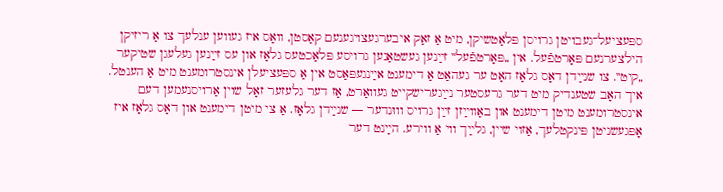ספּעציעל־געבויטן גרויסן פּלאַטשיקן, מיט אַ זאַק איבערגעצויגענעם קאַסטן, וואָס איז געווען ענלעך צו אַ ריזיקן הילצערנעם פּאָרטפֿעל. אין „פּאָרטפֿעל‟ זײַנען געשטאַנען גרויסע פּלאַכטעס גלאָז און עס זײַנען געלעגן שטיקער „קיט‟. צו שנײַדן דאָס גלאָז האָט ער געהאַט אַ דימענט אײַנגעפּאַסט אין אַ ספּעציעלן אינסטרומענט מיט אַ הענטל. איך האָב שטענדיק מיט דער גרעסטער נײַגערישקייט געוואַרט, אַז דער גלעזער זאָל שוין אַרויסנעמען דעם אינסטרומענט מיטן דימענט און באַווײַזן זײַן גרויס וווּנדער — שנײַדן גלאָז. אַ צי מיטן דימענט און דאָס גלאָז איז אָפּגעשניטן פּינקטלעך, אַזוי שיין, גלײַך ווי אַ ווירע. הײַנט דער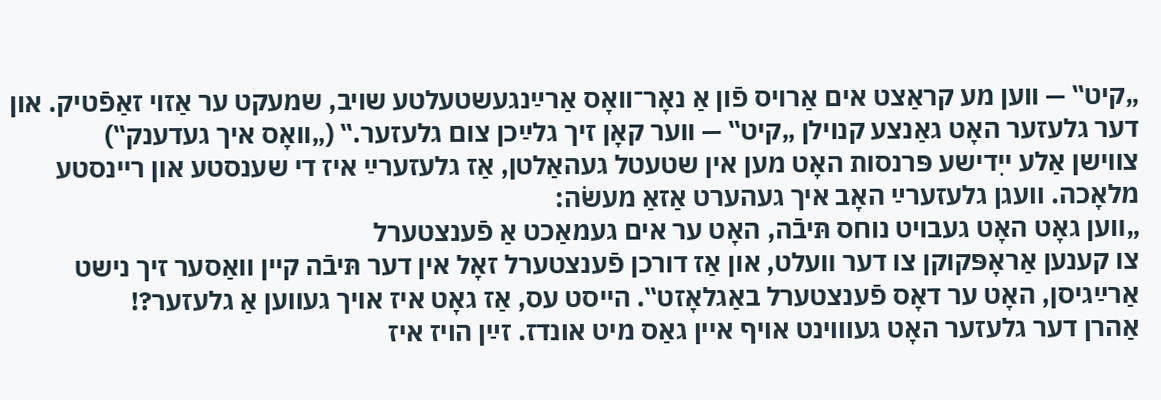„קיט‟ — ווען מע קראַצט אים אַרויס פֿון אַ נאָר־וואָס אַרײַנגעשטעלטע שויב, שמעקט ער אַזוי זאַפֿטיק. און דער גלעזער האָט גאַנצע קנוילן „קיט‟ — ווער קאָן זיך גלײַכן צום גלעזער.‟ („וואָס איך געדענק‟)
צווישן אַלע ייִדישע פּרנסות האָט מען אין שטעטל געהאַלטן, אַז גלעזערײַ איז די שענסטע און ריינסטע מלאָכה. וועגן גלעזערײַ האָב איך געהערט אַזאַ מעשׂה:
„װען גאָט האָט געבױט נוחס תּיבֿה, האָט ער אים געמאַכט אַ פֿענצטערל
צו קענען אַראָפּקוקן צו דער װעלט, און אַז דורכן פֿענצטערל זאָל אין דער תּיבֿה קיין וואַסער זיך נישט אַרײַגיסן, האָט ער דאָס פֿענצטערל באַגלאָזט‟. הייסט עס, אַז גאָט איז אויך געווען אַ גלעזער?!
אַהרן דער גלעזער האָט געוווינט אויף איין גאַס מיט אונדז. זײַן הויז איז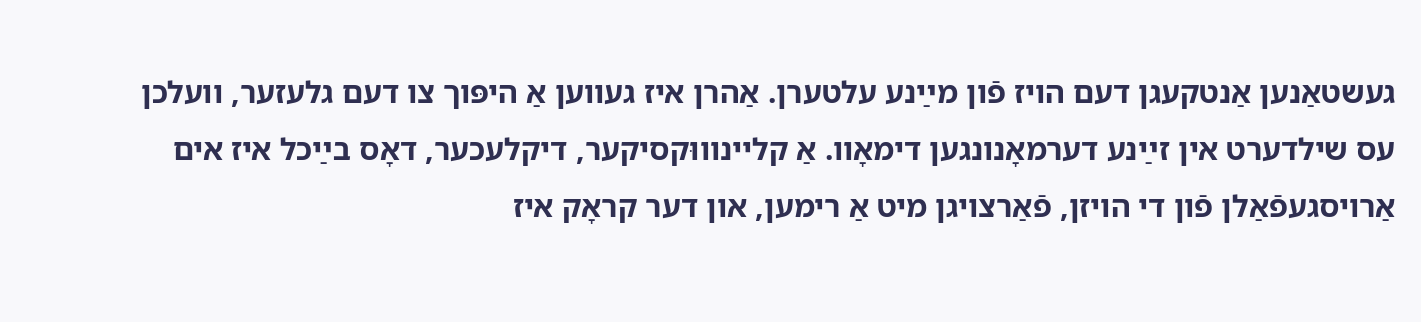געשטאַנען אַנטקעגן דעם הויז פֿון מײַנע עלטערן. אַהרן איז געווען אַ היפּוך צו דעם גלעזער, וועלכן עס שילדערט אין זײַנע דערמאָנונגען דימאָוו. אַ קליינוווּקסיקער, דיקלעכער, דאָס בײַכל איז אים אַרויסגעפֿאַלן פֿון די הויזן, פֿאַרצויגן מיט אַ רימען, און דער קראָק איז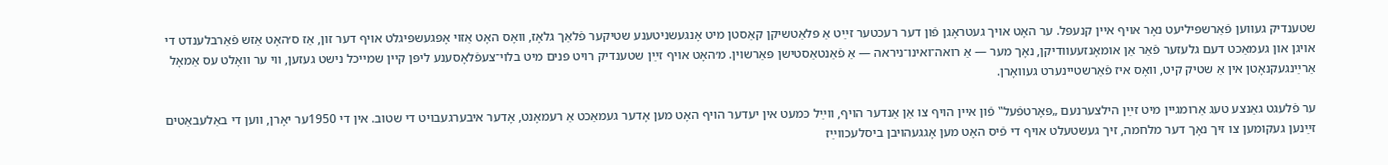שטענדיק געווען פֿאַרשפּיליעט נאָר אויף איין קנעפּל. ער האָט אויך געטראָגן פֿון דער רעכטער זײַט אַ פּלאַטשיקן קאַסטן מיט אָנגעשניטענע שטיקער פֿלאַך גלאָז, וואָס האָט אַזוי אָפּגעשפּיגלט אויף דער זון, אַז ס׳האָט אַזש פֿאַרבלענדט די אויגן און געמאַכט דעם גלעזער פֿאַר אַן אומאָנזעעוודיקן, נאָך מער — אַ רואה־ואינו־ניראה — אַ פֿאַנטאַסטישן פּאַרשוין. מ׳האָט אויף זײַן שטענדיק רויט פּנים מיט בלוי־צעפֿלאָסענע ליפּן קיין שמייכל נישט געזען, ווי ער וואָלט עס אַמאָל אַרײַנגעקנאָטן אין אַ שטיק קיט, וואָס איז פֿאַרשטיינערט געוואָרן.

ער פֿלעגט גאַנצע טעג אַרומגיין מיט זײַן הילצערנעם „פּאָרטפֿעל‟ פֿון איין הויף צו אַן אַנדער הויף, ווײַל כּמעט אין יעדער הויף האָט מען אָדער געמאַכט אַ רעמאָנט, אָדער איבערגעבויט די שטוב. אין די 1950ער יאָרן, ווען די באַלעבאַטים זײַנען געקומען צו זיך נאָך דער מלחמה, זיך געשטעלט אויף די פֿיס האָט מען אָגגעהויבן ביסלעכווײַז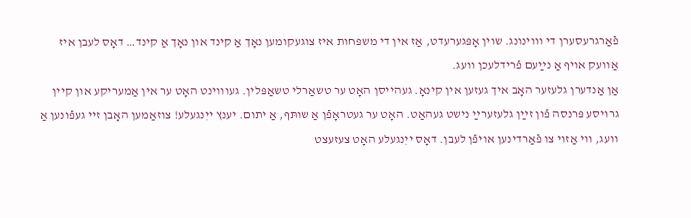פֿאַרגרעסערן די וווינונג. שוין אָפּגערעדט, אַז אין די משפּחות איז צוגעקומען נאָך אַ קינד און נאָך אַ קינד… דאָס לעבן איז אַוועק אויף אַ נײַעם פֿרידלעכן וועג.
אַן אַנדערן גלעזער האָב איך געזען אין קינאָ. געהייסן האָט ער טשאַרלי טשאַפּלין. געוווינט האָט ער אין אַמעריקע און קיין גרויסע פּרנסה פֿון זײַן גלעזערײַ נישט געהאַט. האָט ער געטראָפֿן אַ שותּף, אַ יתום. יענץ ייִנגעלע! צוזאַמען האָבן זיי געפֿונען אַ וועג, ווי אַזוי צו פֿאַרדינען אויפֿן לעבן. דאָס ייִנגעלע האָט צעזעצט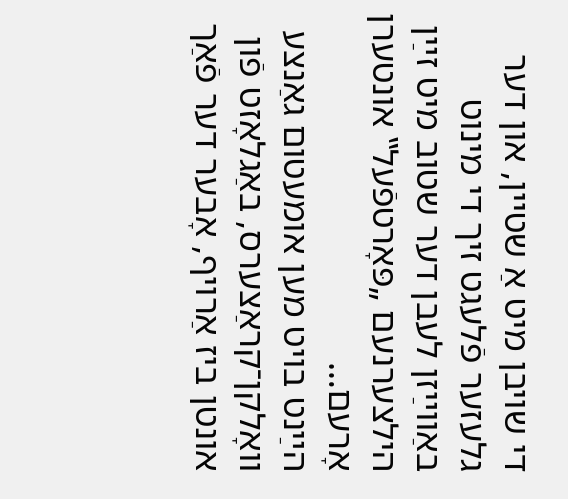די שויבן מיט אַ שטיין, און דער גלעזער פֿלעגט זיך די מינוט באַווײַזן לעבן דער שטוב מיט זײַן הילצערנעם „פּאָרטפֿעל‟ אונטערן אָרעם…
הײַנט בויט מען אומעטום גאַנצע וואָלקן־קראַצערס, באַגלאָזט פֿון אונטן ביז אַרויף, אָבער דער פֿאַך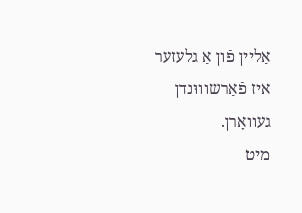אַליין פֿון אַ גלעזער איז פֿאַרשוווּנדן געוואָרן.
מיט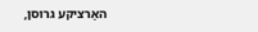האַרציקע גרוסן,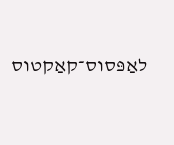לאַפּסוס־קאַקטוס